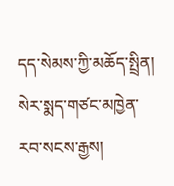དད་སེམས་ཀྱི་མཆོད་སྤྲིན།
སེར་སྨད་གཙང་མཁྱེན་རབ་སངས་རྒྱས།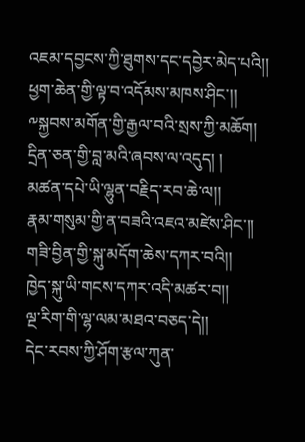འཇམ་དབྱངས་ཀྱི་ཐུགས་དང་དབྱེར་མེད་པའི།།
ཕྱག་ཆེན་གྱི་ལྟ་བ་འདོམས་མཁས་ཤིང་།།
༸སྐྱབས་མགོན་གྱི་རྒྱལ་བའི་སྲས་ཀྱི་མཆོག།
དྲིན་ཅན་གྱི་བླ་མའི་ཞབས་ལ་འདུད། །
མཚན་དཔེ་ཡི་ལྷུན་བརྗིད་རབ་ཆེ་ལ།།
རྣམ་གསུམ་གྱི་ན་བཟའི་འཇའ་མཛེས་ཤིང་།།
གཟི་བྱིན་གྱི་སྐུ་མདོག་ཆེས་དཀར་བའི།།
ཁྱེད་སྐུ་ཡི་གངས་དཀར་འདི་མཚར་བ།།
ལྔ་རིག་གི་ལྷ་ལམ་མཐའ་བཅད་དེ།།
དེང་རབས་ཀྱི་ཤོག་རྩལ་ཀུན་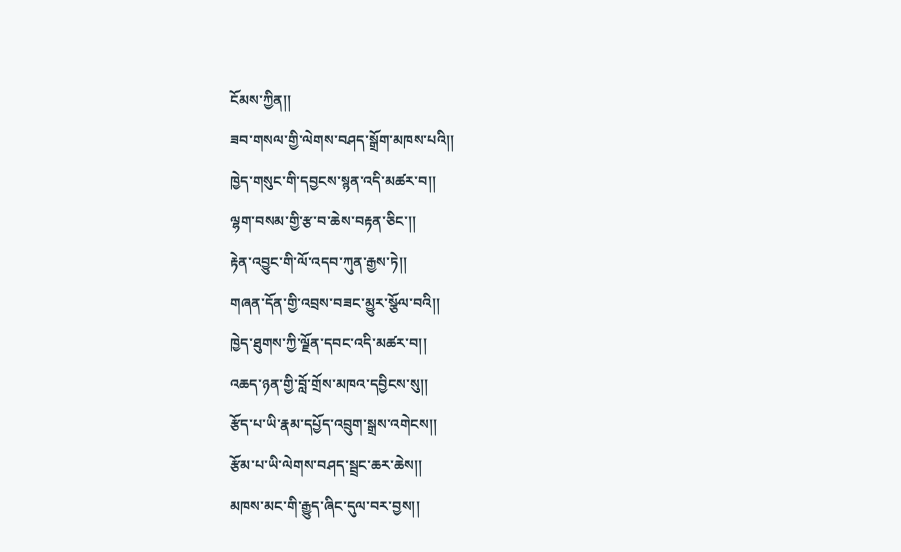ངོམས་ཀྱིན།།
ཟབ་གསལ་གྱི་ལེགས་བཤད་སྒྲོག་མཁས་པའི།།
ཁྱེད་གསུང་གི་དབྱངས་སྙན་འདི་མཚར་བ།།
ལྷག་བསམ་གྱི་རྩ་བ་ཆེས་བརྟན་ཅིང་།།
རྟེན་འབྱུང་གི་ལོ་འདབ་ཀུན་རྒྱས་ཏེ།།
གཞན་དོན་གྱི་འབྲས་བཟང་མྱུར་སྩོལ་བའི།།
ཁྱེད་ཐུགས་ཀྱི་ལྗོན་དབང་འདི་མཚར་བ།།
འཆད་ཉན་གྱི་བློ་གྲོས་མཁའ་དབྱིངས་སུ།།
རྩོད་པ་ཡི་རྣམ་དཔྱོད་འབྲུག་སྒྲས་འགེངས།།
རྩོམ་པ་ཡི་ལེགས་བཤད་སྦྲང་ཆར་ཆེས།།
མཁས་མང་གི་རྒྱུད་ཞིང་དུལ་བར་བྱས།།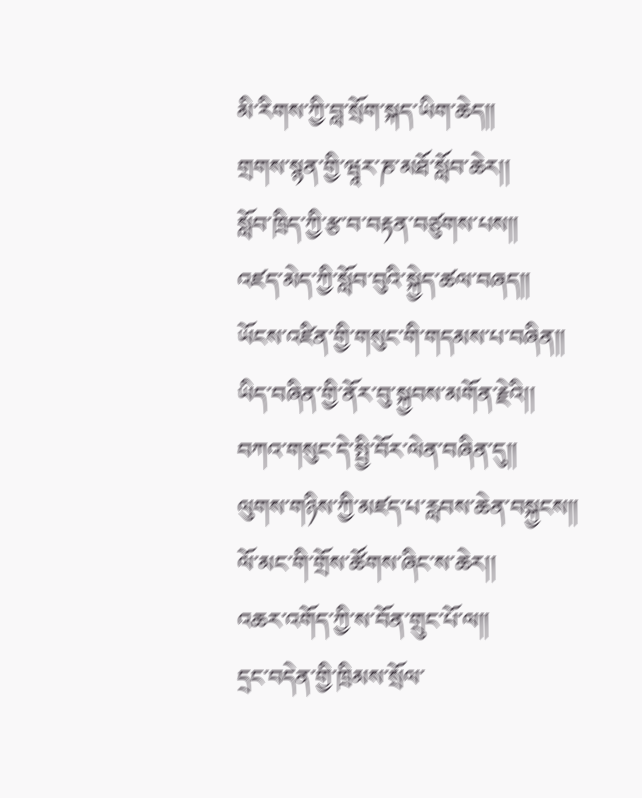མི་རིགས་ཀྱི་བླ་སྲོག་སྐད་ཡིག་ཆེད།།
གྲགས་སྙན་གྱི་ཝཱར་ཎ་མཐོ་སློབ་ཆེར།།
སློབ་ཁྲིད་ཀྱི་རྩ་བ་བརྟན་བཙུགས་པས།།
འཛད་མེད་ཀྱི་སློབ་བུའི་སྐྱེད་ཚལ་བཞད།།
ཡོངས་འཛིན་གྱི་གསུང་གི་གདམས་པ་བཞིན།།
ཡིད་བཞིན་གྱི་ནོར་བུ་སྐྱབས་མགོན་རྗེའི།།
བཀའ་གསུང་དེ་སྤྱི་བོར་ལེན་བཞིན་དུ།།
ལུགས་གཉིས་ཀྱི་མཛད་པ་རླབས་ཆེན་བསྐྱངས།།
ལོ་མང་གི་གྲོས་ཚོགས་ཞིང་ས་ཆེར།།
འཆར་འགོད་ཀྱི་ས་བོན་གྲུང་པོ་ལ།།
དྲང་བདེན་གྱི་ཁྲིམས་སྲོལ་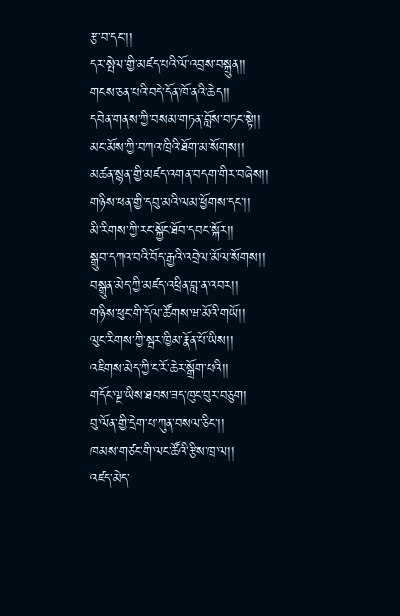རྩ་བ་དང་།།
དར་སྤེལ་གྱི་མཛད་པའི་ལོ་འབྲས་བསྐྲུན།།
གངས་ཅན་པའི་བདེ་དོན་ཁོ་ནའི་ཆེད།།
དབེན་གནས་ཀྱི་བསམ་གཏན་བློས་བཏང་སྟེ།།
མང་མོས་ཀྱི་བཀའ་ཁྲིའི་ཐོག་མ་སོགས།།
མཚན་སྙན་གྱི་མཛད་འགན་བདག་གིར་བཞེས།།
གཉིས་ཕན་གྱི་དབུ་མའི་ལམ་ཕྱོགས་དང་།།
མི་རིགས་ཀྱི་རང་སྐྱོང་ཐོབ་དབང་སྐོར།།
སྒྲུབ་དཀའ་བའི་བོད་རྒྱའི་འབྲེལ་མོལ་སོགས།།
བསྒྲུན་མེད་ཀྱི་མཛད་འཕྲིན་བླ་ན་འབར།།
གཉིས་ཕུང་གི་དོལ་ཚོགས་ཝ་མོའི་གཡོ།།
ལུང་རིགས་ཀྱི་སྦར་ཁྱིམ་རྣོན་པོ་ཡིས།།
འཇིགས་མེད་ཀྱི་ང་རོ་ཆེར་སྒྲོག་པའི།།
གདོང་ལྔ་ཡིས་ཐབས་ཟད་ཁུང་བུར་བཅུག།
བུ་ལོན་གྱི་དྲེག་པ་ཀུན་བསལ་ཅིང་།།
ཁམས་གཙང་གི་ལང་ཚོའི་རྩིས་ཁྲ་ལ།།
འཛད་མེད་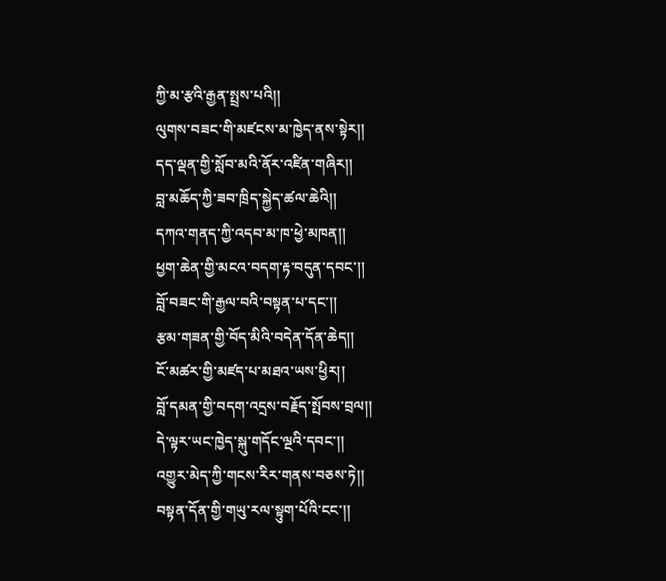ཀྱི་མ་རྩའི་རྒྱན་སྤྲས་པའི།།
ལུགས་བཟང་གི་མཛངས་མ་ཁྱེད་ནས་སྟེར།།
དད་ལྡན་གྱི་སློབ་མའི་ནོར་འཛིན་གཞིར།།
བླ་མཆོད་ཀྱི་ཟབ་ཁྲིད་སྐྱེད་ཚལ་ཆེའི།།
དཀའ་གནད་ཀྱི་འདབ་མ་ཁ་ཕྱེ་མཁན།།
ཕྱག་ཆེན་གྱི་མངའ་བདག་རྟ་བདུན་དབང་།།
བློ་བཟང་གི་རྒྱལ་བའི་བསྟན་པ་དང་།།
རྩམ་གཟན་གྱི་བོད་མིའི་བདེན་དོན་ཆེད།།
ངོ་མཚར་གྱི་མཛད་པ་མཐའ་ཡས་ཕྱིར།།
བློ་དམན་གྱི་བདག་འདྲས་བརྗོད་སྤོབས་བྲལ།།
དེ་ལྟར་ཡང་ཁྱེད་སྐུ་གདོང་ལྔའི་དབང་།།
འགྱུར་མེད་ཀྱི་གངས་རིར་གནས་བཅས་ཏེ།།
བསྟན་དོན་གྱི་གཡུ་རལ་སྟུག་པོའི་ངང་།།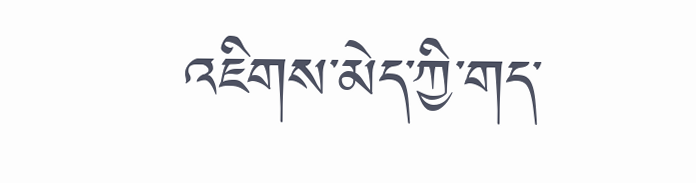འཇིགས་མེད་ཀྱི་གད་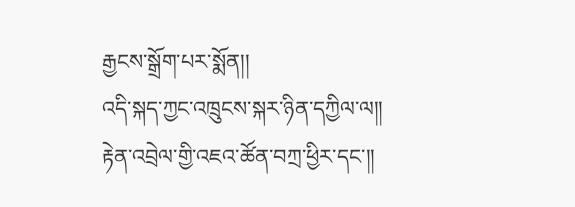རྒྱངས་སྒྲོག་པར་སྨོན།།
འདི་སྐད་ཀྱང་འཁྲུངས་སྐར་ཉིན་དཀྱིལ་ལ།།
རྟེན་འབྲེལ་གྱི་འཇའ་ཚོན་བཀྲ་ཕྱིར་དང་།།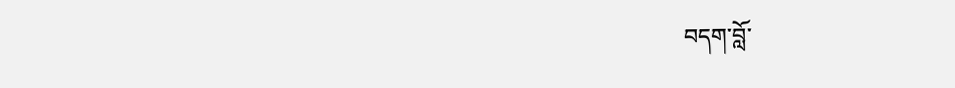བདག་བློ་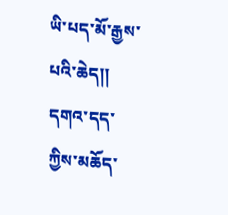ཡི་པད་མོ་རྒྱས་པའི་ཆེད།།
དགའ་དད་ཀྱིས་མཆོད་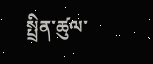སྤྲིན་ཚུལ་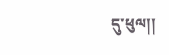དུ་ཕུལ།།